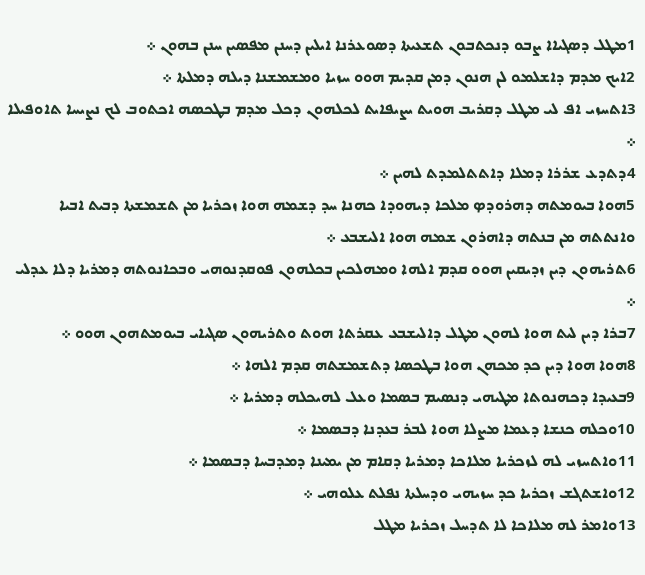1ܡܛܠ ܕܤܓܝܐܐ ܨܒܘ ܕܢܟܬܒܘܢ ܬܫܥܝܬܐ ܕܤܘܥܪܢܐ ܐܝܠܝܢ ܕܚܢܢ ܡܦܤܝܢ ܚܢܢ ܒܗܘܢ ܀
2ܐܝܟ ܡܕܡ ܕܐܫܠܡܘ ܠܢ ܗܢܘܢ ܕܡܢ ܩܕܝܡ ܗܘܘ ܚܙܝܐ ܘܡܫܡܫܢܐ ܕܝܠܗ ܕܡܠܬܐ ܀
3ܐܬܚܙܝ ܐܦ ܠܝ ܡܛܠ ܕܩܪܝܒ ܗܘܝܬ ܝܨܝܦܐܝܬ ܠܟܠܗܘܢ ܕܟܠ ܡܕܡ ܒܛܟܤܗ ܐܟܬܘܒ ܠܟ ܢܨܝܚܐ ܬܐܘܦܝܠܐ ܀
4ܕܬܕܥ ܫܪܪܐ ܕܡܠܐ ܕܐܬܬܠܡܕܬ ܠܗܝܢ ܀
5ܗܘܐ ܒܝܘܡܬܗ ܕܗܪܘܕܤ ܡܠܟܐ ܕܝܗܘܕܐ ܟܗܢܐ ܚܕ ܕܫܡܗ ܗܘܐ ܙܟܪܝܐ ܡܢ ܬܫܡܫܬܐ ܕܒܝܬ ܐܒܝܐ ܘܐܢܬܬܗ ܡܢ ܒܢܬܗ ܕܐܗܪܘܢ ܫܡܗ ܗܘܐ ܐܠܝܫܒܥ ܀
6ܬܪܝܗܘܢ ܕܝܢ ܙܕܝܩܝܢ ܗܘܘ ܩܕܡ ܐܠܗܐ ܘܡܗܠܟܝܢ ܒܟܠܗܘܢ ܦܘܩܕܢܘܗܝ ܘܒܟܐܢܘܬܗ ܕܡܪܝܐ ܕܠܐ ܥܕܠܝ ܀
7ܒܪܐ ܕܝܢ ܠܝܬ ܗܘܐ ܠܗܘܢ ܡܛܠ ܕܐܠܝܫܒܥ ܥܩܪܬܐ ܗܘܬ ܘܬܪܝܗܘܢ ܤܓܝܐܝ ܒܝܘܡܬܗܘܢ ܗܘܘ ܀
8ܗܘܐ ܗܘܐ ܕܝܢ ܟܕ ܡܟܗܢ ܗܘܐ ܒܛܟܤܐ ܕܬܫܡܫܬܗ ܩܕܡ ܐܠܗܐ ܀
9ܒܥܝܕܐ ܕܟܗܢܘܬܐ ܡܛܝܗܝ ܕܢܤܝܡ ܒܤܡܐ ܘܥܠ ܠܗܝܟܠܗ ܕܡܪܝܐ ܀
10ܘܟܠܗ ܟܢܫܐ ܕܥܡܐ ܡܨܠܐ ܗܘܐ ܠܒܪ ܒܥܕܢܐ ܕܒܤܡܐ ܀
11ܘܐܬܚܙܝ ܠܗ ܠܙܟܪܝܐ ܡܠܐܟܐ ܕܡܪܝܐ ܕܩܐܡ ܡܢ ܝܡܝܢܐ ܕܡܕܒܚܐ ܕܒܤܡܐ ܀
12ܘܐܫܬܓܫ ܙܟܪܝܐ ܟܕ ܚܙܝܗܝ ܘܕܚܠܬܐ ܢܦܠܬ ܥܠܘܗܝ ܀
13ܘܐܡܪ ܠܗ ܡܠܐܟܐ ܠܐ ܬܕܚܠ ܙܟܪܝܐ ܡܛܠ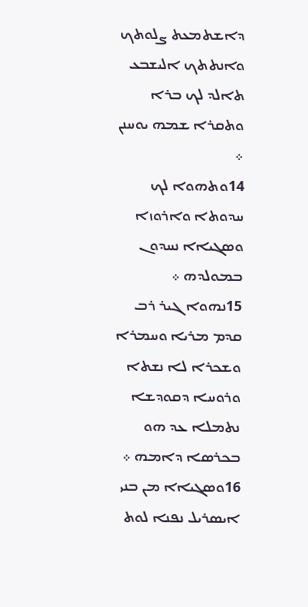ܕܐܫܬܡܥܬ ܨܠܘܬܟ ܘܐܢܬܬܟ ܐܠܝܫܒܥ ܬܐܠܕ ܠܟ ܒܪܐ ܘܬܩܪܐ ܫܡܗ ܝܘܚܢܢ ܀
14ܘܬܗܘܐ ܠܟ ܚܕܘܬܐ ܘܐܪܘܙܐ ܘܤܓܝܐܐ ܢܚܕܘܢ ܒܡܘܠܕܗ ܀
15ܢܗܘܐ ܓܝܪ ܪܒ ܩܕܡ ܡܪܝܐ ܘܚܡܪܐ ܘܫܟܪܐ ܠܐ ܢܫܬܐ ܘܪܘܚܐ ܕܩܘܕܫܐ ܢܬܡܠܐ ܥܕ ܗܘ ܒܟܪܤܐ ܕܐܡܗ ܀
16ܘܤܓܝܐܐ ܡܢ ܒܢܝ ܐܝܤܪܝܠ ܢܦܢܐ ܠܘܬ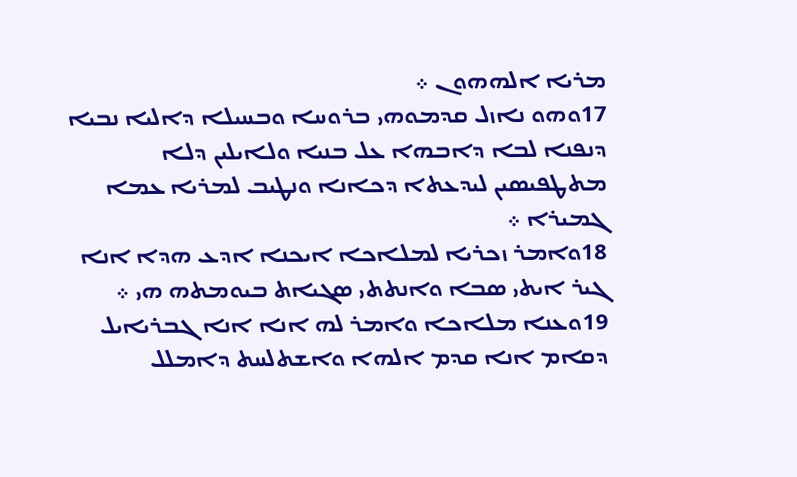ܡܪܝܐ ܐܠܗܗܘܢ ܀
17ܘܗܘ ܢܐܙܠ ܩܕܡܘܗܝ ܒܪܘܚܐ ܘܒܚܝܠܐ ܕܐܠܝܐ ܢܒܝܐ ܕܢܦܢܐ ܠܒܐ ܕܐܒܗܐ ܥܠ ܒܢܝܐ ܘܠܐܝܠܝܢ ܕܠܐ ܡܬܛܦܝܤܝܢ ܠܝܕܥܬܐ ܕܟܐܢܐ ܘܢܛܝܒ ܠܡܪܝܐ ܥܡܐ ܓܡܝܪܐ ܀
18ܘܐܡܪ ܙܟܪܝܐ ܠܡܠܐܟܐ ܐܝܟܢܐ ܐܕܥ ܗܕܐ ܐܢܐ ܓܝܪ ܐܝܬܝ ܤܒܐ ܘܐܢܬܬܝ ܤܓܝܐܬ ܒܝܘܡܬܗ ܗܝ ܀
19ܘܥܢܐ ܡܠܐܟܐ ܘܐܡܪ ܠܗ ܐܢܐ ܐܢܐ ܓܒܪܝܐܝܠ ܕܩܐܡ ܐܢܐ ܩܕܡ ܐܠܗܐ ܘܐܫܬܠܚܬ ܕܐܡܠܠ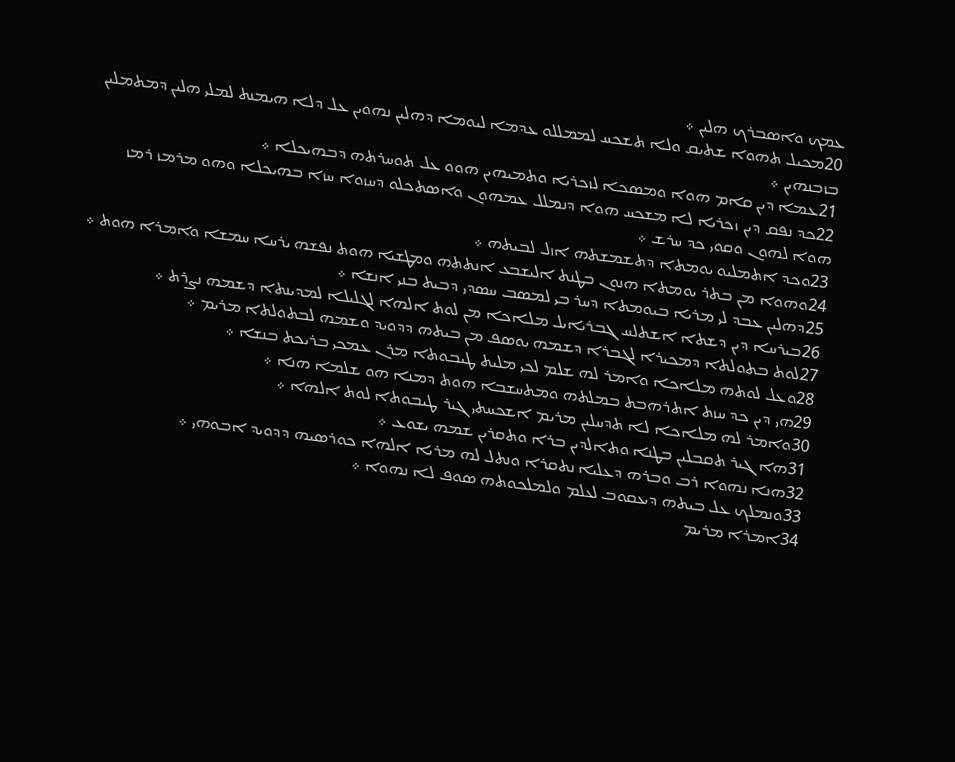ܥܡܟ ܘܐܤܒܪܟ ܗܠܝܢ ܀
20ܡܟܝܠ ܬܗܘܐ ܫܬܝܩ ܘܠܐ ܬܫܟܚ ܠܡܡܠܠܘ ܥܕܡܐ ܠܝܘܡܐ ܕܗܠܝܢ ܢܗܘܝܢ ܥܠ ܕܠܐ ܗܝܡܢܬ ܠܡܠܝ ܗܠܝܢ ܕܡܬܡܠܝܢ ܒܙܒܢܗܝܢ ܀
21ܥܡܐ ܕܝܢ ܩܐܡ ܗܘܐ ܘܡܤܟܐ ܠܙܟܪܝܐ ܘܬܡܝܗܝܢ ܗܘܘ ܥܠ ܬܘܚܪܬܗ ܕܒܗܝܟܠܐ ܀
22ܟܕ ܢܦܩ ܕܝܢ ܙܟܪܝܐ ܠܐ ܡܫܟܚ ܗܘܐ ܕܢܡܠܠ ܥܡܗܘܢ ܘܐܤܬܟܠܘ ܕܚܙܘܐ ܚܙܐ ܒܗܝܟܠܐ ܘܗܘ ܡܪܡܙ ܪܡܙ ܗܘܐ ܠܗܘܢ ܘܩܘܝ ܟܕ ܚܪܫ ܀
23ܘܟܕ ܐܬܡܠܝܘ ܝܘܡܬܐ ܕܬܫܡܫܬܗ ܐܙܠ ܠܒܝܬܗ ܀
24ܘܗܘܐ ܡܢ ܒܬܪ ܝܘܡܬܐ ܗܢܘܢ ܒܛܢܬ ܐܠܝܫܒܥ ܐܢܬܬܗ ܘܡܛܫܝܐ ܗܘܬ ܢܦܫܗ ܝܪܚܐ ܚܡܫܐ ܘܐܡܪܐ ܗܘܬ ܀
25ܕܗܠܝܢ ܥܒܕ ܠܝ ܡܪܝܐ ܒܝܘܡܬܐ ܕܚܪ ܒܝ ܠܡܤܒ ܚܤܕܝ ܕܒܝܬ ܒܢܝ ܐܢܫܐ ܀
26ܒܝܪܚܐ ܕܝܢ ܕܫܬܐ ܐܫܬܠܚ ܓܒܪܝܐܝܠ ܡܠܐܟܐ ܡܢ ܠܘܬ ܐܠܗܐ ܠܓܠܝܠܐ ܠܡܕܝܢܬܐ ܕܫܡܗ ܢܨܪܬ ܀
27ܠܘܬ ܒܬܘܠܬܐ ܕܡܟܝܪܐ ܠܓܒܪܐ ܕܫܡܗ ܝܘܤܦ ܡܢ ܒܝܬܗ ܕܕܘܝܕ ܘܫܡܗ ܠܒܬܘܠܬܐ ܡܪܝܡ ܀
28ܘܥܠ ܠܘܬܗ ܡܠܐܟܐ ܘܐܡܪ ܠܗ ܫܠܡ ܠܟܝ ܡܠܝܬ ܛܝܒܘܬܐ ܡܪܢ ܥܡܟܝ ܒܪܝܟܬ ܒܢܫܐ ܀
29ܗܝ ܕܝܢ ܟܕ ܚܙܬ ܐܬܪܗܒܬ ܒܡܠܬܗ ܘܡܬܚܫܒܐ ܗܘܬ ܕܡܢܐ ܗܘ ܫܠܡܐ ܗܢܐ ܀
30ܘܐܡܪ ܠܗ ܡܠܐܟܐ ܠܐ ܬܕܚܠܝܢ ܡܪܝܡ ܐܫܟܚܬܝ ܓܝܪ ܛܝܒܘܬܐ ܠܘܬ ܐܠܗܐ ܀
31ܗܐ ܓܝܪ ܬܩܒܠܝܢ ܒܛܢܐ ܘܬܐܠܕܝܢ ܒܪܐ ܘܬܩܪܝܢ ܫܡܗ ܝܫܘܥ ܀
32ܗܢܐ ܢܗܘܐ ܪܒ ܘܒܪܗ ܕܥܠܝܐ ܢܬܩܪܐ ܘܢܬܠ ܠܗ ܡܪܝܐ ܐܠܗܐ ܟܘܪܤܝܗ ܕܕܘܝܕ ܐܒܘܗܝ ܀
33ܘܢܡܠܟ ܥܠ ܒܝܬܗ ܕܝܥܩܘܒ ܠܥܠܡ ܘܠܡܠܟܘܬܗ ܤܘܦ ܠܐ ܢܗܘܐ ܀
34ܐܡܪܐ ܡܪܝܡ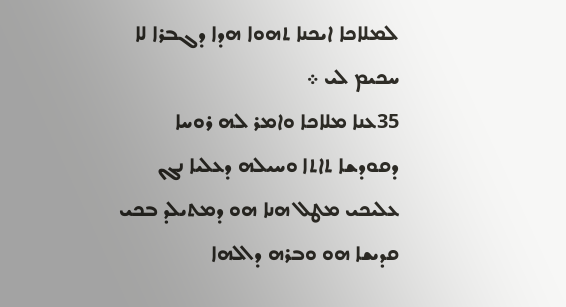ܠܡܠܐܟܐ ܐܝܟܢܐ ܬܗܘܐ ܗܕܐ ܕܓܒܪܐ ܠܐ ܚܟܝܡ ܠܝ ܀
35ܥܢܐ ܡܠܐܟܐ ܘܐܡܪ ܠܗ ܪܘܚܐ ܕܩܘܕܫܐ ܬܐܬܐ ܘܚܝܠܗ ܕܥܠܝܐ ܢܓܢ ܥܠܝܟܝ ܡܛܠ ܗܢܐ ܗܘ ܕܡܬܝܠܕ ܒܟܝ ܩܕܝܫܐ ܗܘ ܘܒܪܗ ܕܐܠܗܐ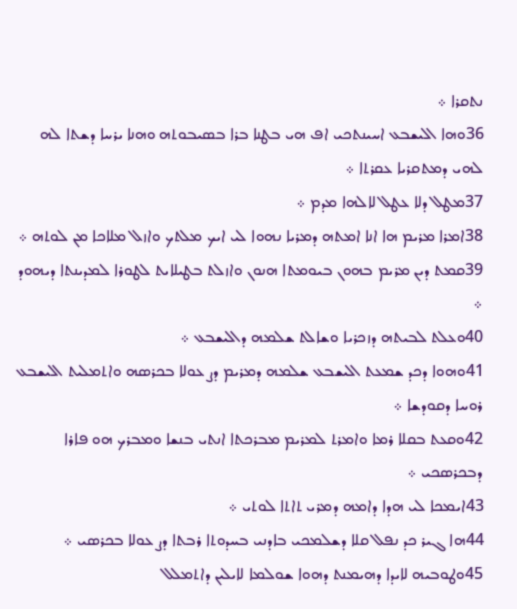ܢܬܩܪܐ ܀
36ܘܗܐ ܐܠܝܫܒܥ ܐܚܝܢܬܟܝ ܐܦ ܗܝ ܒܛܢܐ ܒܪܐ ܒܤܝܒܘܬܗ ܘܗܢܐ ܝܪܚܐ ܕܫܬܐ ܠܗ ܠܗܝ ܕܡܬܩܪܝܐ ܥܩܪܬܐ ܀
37ܡܛܠ ܕܠܐ ܥܛܠ ܠܐܠܗܐ ܡܕܡ ܀
38ܐܡܪܐ ܡܪܝܡ ܗܐ ܐܢܐ ܐܡܬܗ ܕܡܪܝܐ ܢܗܘܐ ܠܝ ܐܝܟ ܡܠܬܟ ܘܐܙܠ ܡܠܐܟܐ ܡܢ ܠܘܬܗ ܀
39ܩܡܬ ܕܝܢ ܡܪܝܡ ܒܗܘܢ ܒܝܘܡܬܐ ܗܢܘܢ ܘܐܙܠܬ ܒܛܝܠܐܝܬ ܠܛܘܪܐ ܠܡܕܝܢܬܐ ܕܝܗܘܕ ܀
40ܘܥܠܬ ܠܒܝܬܗ ܕܙܟܪܝܐ ܘܫܐܠܬ ܫܠܡܗ ܕܐܠܝܫܒܥ ܀
41ܘܗܘܐ ܕܟܕ ܫܡܥܬ ܐܠܝܫܒܥ ܫܠܡܗ ܕܡܪܝܡ ܕܨ ܥܘܠܐ ܒܟܪܤܗ ܘܐܬܡܠܝܬ ܐܠܝܫܒܥ ܪܘܚܐ ܕܩܘܕܫܐ ܀
42ܘܩܥܬ ܒܩܠܐ ܪܡܐ ܘܐܡܪܬ ܠܡܪܝܡ ܡܒܪܟܬܐ ܐܢܬܝ ܒܢܫܐ ܘܡܒܪܟ ܗܘ ܦܐܪܐ ܕܒܟܪܤܟܝ ܀
43ܐܝܡܟܐ ܠܝ ܗܕܐ ܕܐܡܗ ܕܡܪܝ ܬܐܬܐ ܠܘܬܝ ܀
44ܗܐ ܓܝܪ ܟܕ ܢܦܠ ܩܠܐ ܕܫܠܡܟܝ ܒܐܕܢܝ ܒܚܕܘܬܐ ܪܒܬܐ ܕܨ ܥܘܠܐ ܒܟܪܤܝ ܀
45ܘܛܘܒܝܗ ܠܐܝܕܐ ܕܗܝܡܢܬ ܕܗܘܐ ܫܘܠܡܐ ܠܐܝܠܝܢ ܕܐܬܡܠܠ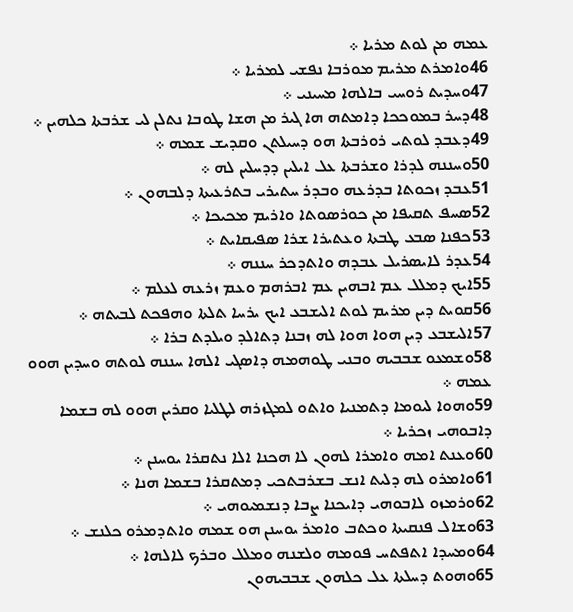ܥܡܗ ܡܢ ܠܘܬ ܡܪܝܐ ܀
46ܘܐܡܪܬ ܡܪܝܡ ܡܘܪܒܐ ܢܦܫܝ ܠܡܪܝܐ ܀
47ܘܚܕܝܬ ܪܘܚܝ ܒܐܠܗܐ ܡܚܝܢܝ ܀
48ܕܚܪ ܒܡܘܟܟܐ ܕܐܡܬܗ ܗܐ ܓܝܪ ܡܢ ܗܫܐ ܛܘܒܐ ܢܬܠܢ ܠܝ ܫܪܒܬܐ ܟܠܗܝܢ ܀
49ܕܥܒܕ ܠܘܬܝ ܪܘܪܒܬܐ ܗܘ ܕܚܝܠܬܢ ܘܩܕܝܫ ܫܡܗ ܀
50ܘܚܢܢܗ ܠܕܪܐ ܘܫܪܒܬܐ ܥܠ ܐܝܠܝܢ ܕܕܚܠܝܢ ܠܗ ܀
51ܥܒܕ ܙܟܘܬܐ ܒܕܪܥܗ ܘܒܕܪ ܚܬܝܪܝ ܒܬܪܥܝܬܐ ܕܠܒܗܘܢ ܀
52ܤܚܦ ܬܩܝܦܐ ܡܢ ܟܘܪܤܘܬܐ ܘܐܪܝܡ ܡܟܝܟܐ ܀
53ܟܦܢܐ ܤܒܥ ܛܒܬܐ ܘܥܬܝܪܐ ܫܪܐ ܤܦܝܩܐܝܬ ܀
54ܥܕܪ ܠܐܝܤܪܝܠ ܥܒܕܗ ܘܐܬܕܟܪ ܚܢܢܗ ܀
55ܐܝܟ ܕܡܠܠ ܥܡ ܐܒܗܝܢ ܥܡ ܐܒܪܗܡ ܘܥܡ ܙܪܥܗ ܠܥܠܡ ܀
56ܩܘܝܬ ܕܝܢ ܡܪܝܡ ܠܘܬ ܐܠܝܫܒܥ ܐܝܟ ܝܪܚܐ ܬܠܬܐ ܘܗܦܟܬ ܠܒܝܬܗ ܀
57ܐܠܝܫܒܥ ܕܝܢ ܗܘܐ ܗܘܐ ܠܗ ܙܒܢܐ ܕܬܐܠܕ ܘܝܠܕܬ ܒܪܐ ܀
58ܘܫܡܥܘ ܫܒܒܝܗ ܘܒܢܝ ܛܘܗܡܗ ܕܐܤܓܝ ܐܠܗܐ ܚܢܢܗ ܠܘܬܗ ܘܚܕܝܢ ܗܘܘ ܥܡܗ ܀
59ܘܗܘܐ ܠܝܘܡܐ ܕܬܡܢܝܐ ܘܐܬܘ ܠܡܓܙܪܗ ܠܛܠܝܐ ܘܩܪܝܢ ܗܘܘ ܠܗ ܒܫܡܐ ܕܐܒܘܗܝ ܙܟܪܝܐ ܀
60ܘܥܢܬ ܐܡܗ ܘܐܡܪܐ ܠܗܘܢ ܠܐ ܗܟܢܐ ܐܠܐ ܢܬܩܪܐ ܝܘܚܢܢ ܀
61ܘܐܡܪܘ ܠܗ ܕܠܝܬ ܐܢܫ ܒܫܪܒܬܟܝ ܕܡܬܩܪܐ ܒܫܡܐ ܗܢܐ ܀
62ܘܪܡܙܘ ܠܐܒܘܗܝ ܕܐܝܟܢܐ ܨܒܐ ܕܢܫܡܝܘܗܝ ܀
63ܘܫܐܠ ܦܢܩܝܬܐ ܘܟܬܒ ܘܐܡܪ ܝܘܚܢܢ ܗܘ ܫܡܗ ܘܐܬܕܡܪܘ ܟܠܢܫ ܀
64ܘܡܚܕܐ ܐܬܦܬܚ ܦܘܡܗ ܘܠܫܢܗ ܘܡܠܠ ܘܒܪܟ ܠܐܠܗܐ ܀
65ܘܗܘܬ ܕܚܠܬܐ ܥܠ ܟܠܗܘܢ ܫܒܒܝܗܘܢ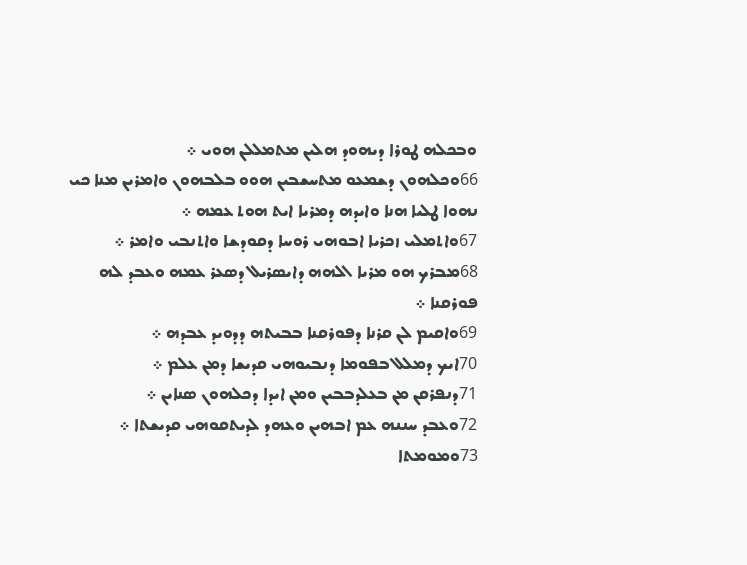ܘܒܟܠܗ ܛܘܪܐ ܕܝܗܘܕ ܗܠܝܢ ܡܬܡܠܠܢ ܗܘܝ ܀
66ܘܟܠܗܘܢ ܕܫܡܥܘ ܡܬܚܫܒܝܢ ܗܘܘ ܒܠܒܗܘܢ ܘܐܡܪܝܢ ܡܢܐ ܟܝ ܢܗܘܐ ܛܠܝܐ ܗܢܐ ܘܐܝܕܗ ܕܡܪܝܐ ܐܝܬ ܗܘܬ ܥܡܗ ܀
67ܘܐܬܡܠܝ ܙܟܪܝܐ ܐܒܘܗܝ ܪܘܚܐ ܕܩܘܕܫܐ ܘܐܬܢܒܝ ܘܐܡܪ ܀
68ܡܒܪܟ ܗܘ ܡܪܝܐ ܐܠܗܗ ܕܐܝܤܪܝܠ ܕܤܥܪ ܥܡܗ ܘܥܒܕ ܠܗ ܦܘܪܩܢܐ ܀
69ܘܐܩܝܡ ܠܢ ܩܪܢܐ ܕܦܘܪܩܢܐ ܒܒܝܬܗ ܕܕܘܝܕ ܥܒܕܗ ܀
70ܐܝܟ ܕܡܠܠ ܒܦܘܡܐ ܕܢܒܝܘܗܝ ܩܕܝܫܐ ܕܡܢ ܥܠܡ ܀
71ܕܢܦܪܩܢ ܡܢ ܒܥܠܕܒܒܝܢ ܘܡܢ ܐܝܕܐ ܕܟܠܗܘܢ ܤܢܐܝܢ ܀
72ܘܥܒܕ ܚܢܢܗ ܥܡ ܐܒܗܝܢ ܘܥܗܕ ܠܕܝܬܩܘܗܝ ܩܕܝܫܬܐ ܀
73ܘܡܘܡܬܐ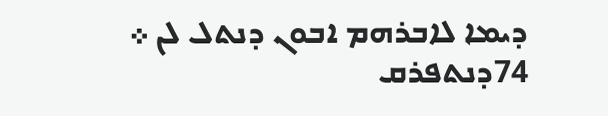ܕܝܡܐ ܠܐܒܪܗܡ ܐܒܘܢ ܕܢܬܠ ܠܢ ܀
74ܕܢܬܦܪܩ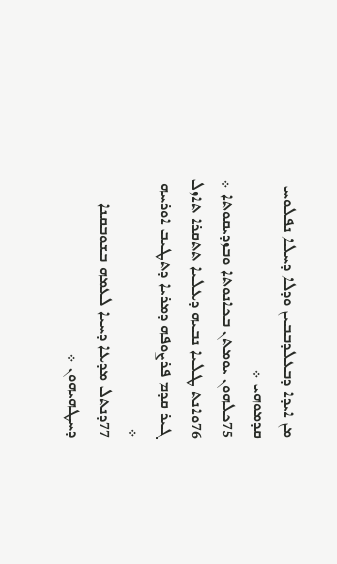ܡܢ ܐܝܕܐ ܕܒܥܠܕܒܒܝܢ ܘܕܠܐ ܕܚܠܐ ܢܦܠܘܚ ܩܕܡܘܗܝ ܀
75ܟܠܗܘܢ ܝܘܡܬܢ ܒܟܐܢܘܬܐ ܘܒܙܕܝܩܘܬܐ ܀
76ܘܐܢܬ ܛܠܝܐ ܢܒܝܗ ܕܥܠܝܐ ܬܬܩܪܐ ܬܐܙܠ ܓܝܪ ܩܕܡ ܦܪܨܘܦܗ ܕܡܪܝܐ ܕܬܛܝܒ ܐܘܪܚܗ ܀
77ܕܢܬܠ ܡܕܥܐ ܕܚܝܐ ܠܥܡܗ ܒܫܘܒܩܢܐ ܕܚܛܗܝܗܘܢ ܀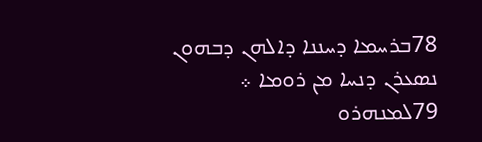78ܒܪܚܡܐ ܕܚܢܢܐ ܕܐܠܗܢ ܕܒܗܘܢ ܢܤܥܪܢ ܕܢܚܐ ܡܢ ܪܘܡܐ ܀
79ܠܡܢܗܪܘ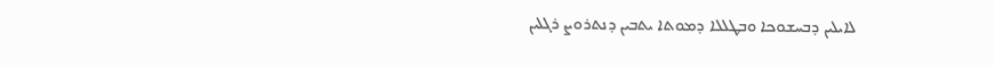ܠܐܝܠܝܢ ܕܒܚܫܘܟܐ ܘܒܛܠܠܐ ܕܡܘܬܐ ܝܬܒܝܢ ܕܢܬܪܘܨ ܪܓܠܝܢ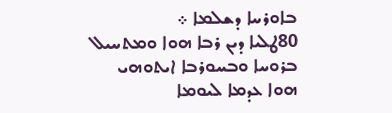ܒܐܘܪܚܐ ܕܫܠܡܐ ܀
80ܛܠܝܐ ܕܝܢ ܪܒܐ ܗܘܐ ܘܡܬܚܝܠ ܒܪܘܚܐ ܘܒܚܘܪܒܐ ܐܝܬܘܗܝ ܗܘܐ ܥܕܡܐ ܠܝܘܡܐ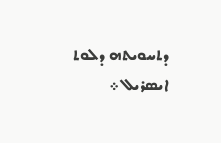ܕܬܚܘܝܬܗ ܕܠܘܬ ܐܝܤܪܝܠ ܀